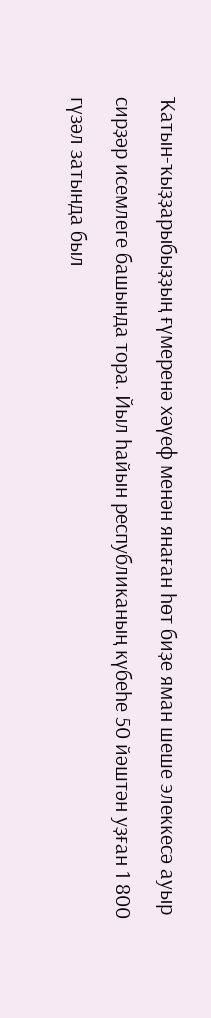Ҡатын-ҡыҙҙарыбыҙҙың ғүмеренә хәүеф менән янаған һөт биҙе яман шеше элеккесә ауыр сирҙәр исемлеге башында тора. Йыл һайын республиканың күбеһе 50 йәштән уҙған 1 800 гүзәл затында был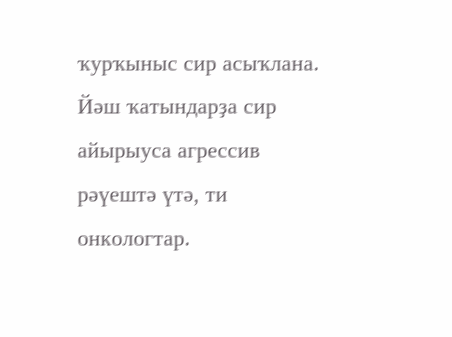ҡурҡыныс сир асыҡлана. Йәш ҡатындарҙа сир айырыуса агрессив рәүештә үтә, ти онкологтар.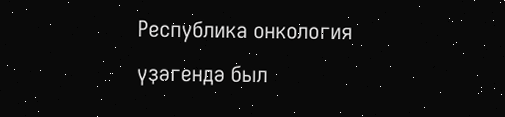Республика онкология үҙәгендә был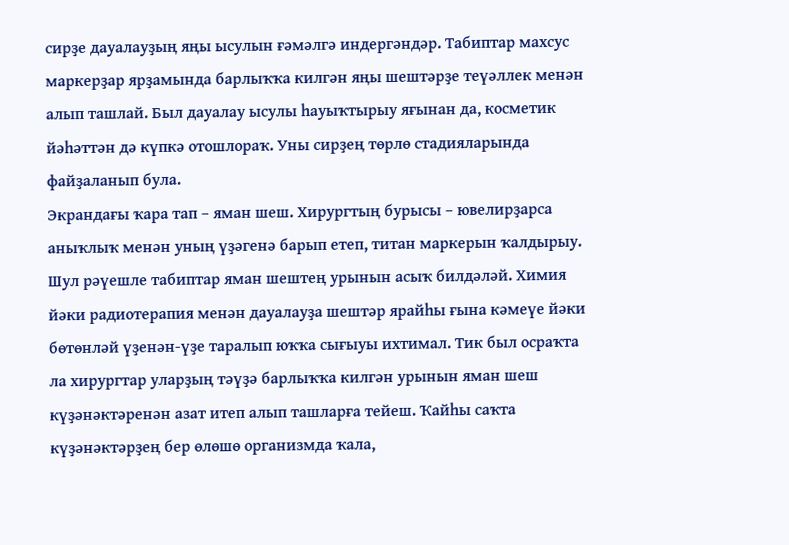сирҙе дауалауҙың яңы ысулын ғәмәлгә индергәндәр. Табиптар махсус маркерҙар ярҙамында барлыҡҡа килгән яңы шештәрҙе теүәллек менән алып ташлай. Был дауалау ысулы һауыҡтырыу яғынан да, косметик йәһәттән дә күпкә отошлораҡ. Уны сирҙең төрлө стадияларында файҙаланып була.
Экрандағы ҡара тап – яман шеш. Хирургтың бурысы – ювелирҙарса аныҡлыҡ менән уның үҙәгенә барып етеп, титан маркерын ҡалдырыу. Шул рәүешле табиптар яман шештең урынын асыҡ билдәләй. Химия йәки радиотерапия менән дауалауҙа шештәр ярайһы ғына кәмеүе йәки бөтөнләй үҙенән-үҙе таралып юҡҡа сығыуы ихтимал. Тик был осраҡта ла хирургтар уларҙың тәүҙә барлыҡҡа килгән урынын яман шеш күҙәнәктәренән азат итеп алып ташларға тейеш. Ҡайһы саҡта күҙәнәктәрҙең бер өлөшө организмда ҡала,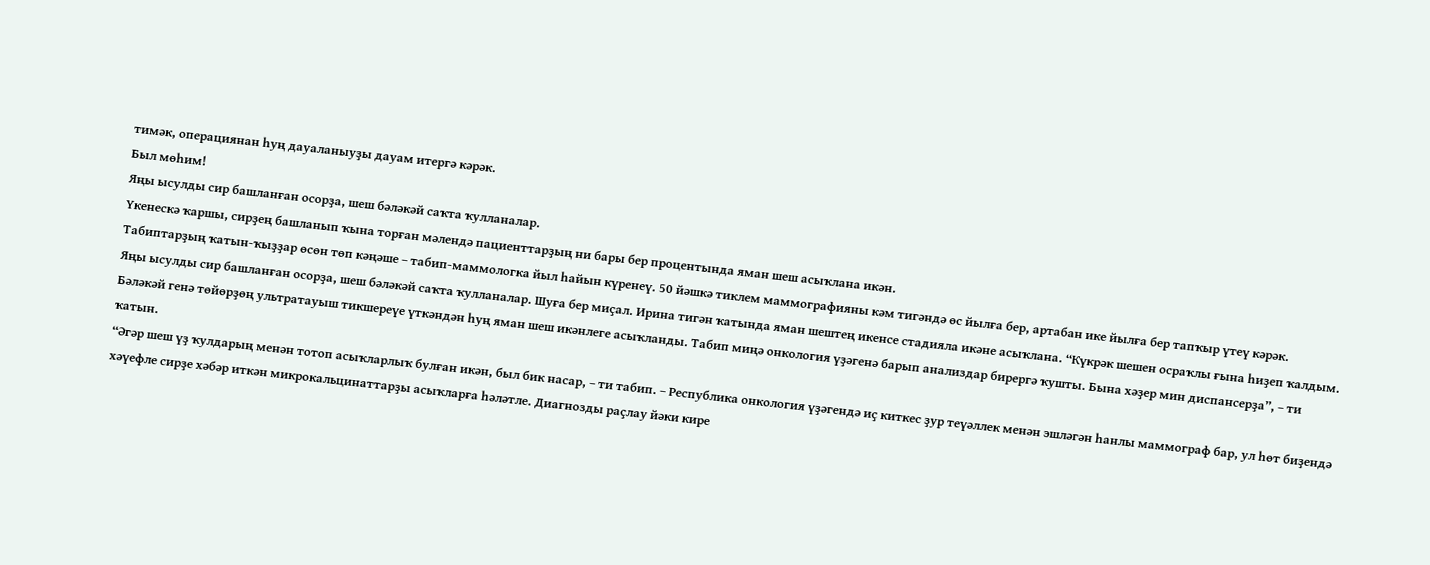тимәк, операциянан һуң дауаланыуҙы дауам итергә кәрәк.
Был мөһим!
Яңы ысулды сир башланған осорҙа, шеш бәләкәй саҡта ҡулланалар.
Үкенескә ҡаршы, сирҙең башланып ҡына торған мәлендә пациенттарҙың ни бары бер процентында яман шеш асыҡлана икән.
Табиптарҙың ҡатын-ҡыҙҙар өсөн төп кәңәше – табип-маммологка йыл һайын күренеү. 50 йәшкә тиклем маммографияны кәм тигәндә өс йылға бер, артабан ике йылға бер тапҡыр үтеү кәрәк.
Яңы ысулды сир башланған осорҙа, шеш бәләкәй саҡта ҡулланалар. Шуға бер миҫал. Ирина тигән ҡатында яман шештең икенсе стадияла икәне асыҡлана. “Күкрәк шешен осраҡлы ғына һиҙеп ҡалдым. Бәләкәй генә төйөрҙөң ультратауыш тикшереүе үткәндән һуң яман шеш икәнлеге асыҡланды. Табип миңә онкология үҙәгенә барып анализдар бирергә ҡушты. Бына хәҙер мин диспансерҙа”, – ти ҡатын.
“Әгәр шеш үҙ ҡулдарың менән тотоп асыҡларлыҡ булған икән, был бик насар, – ти табип. – Республика онкология үҙәгендә иҫ киткес ҙур теүәллек менән эшләгән һанлы маммограф бар, ул һөт биҙендә хәүефле сирҙе хәбәр иткән микрокальцинаттарҙы асыҡларға һәләтле. Диагнозды раҫлау йәки кире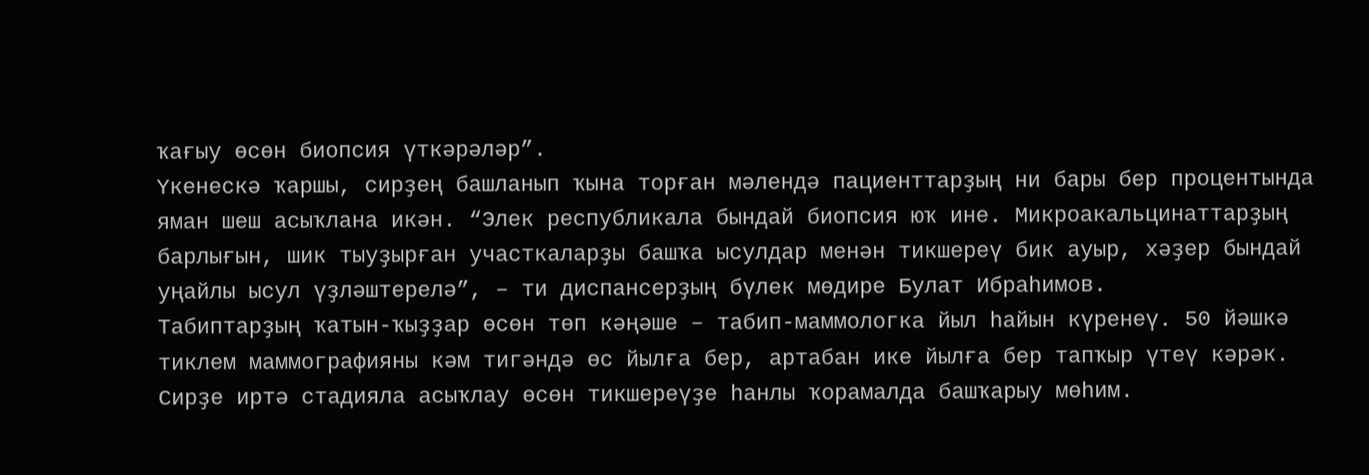ҡағыу өсөн биопсия үткәрәләр”.
Үкенескә ҡаршы, сирҙең башланып ҡына торған мәлендә пациенттарҙың ни бары бер процентында яман шеш асыҡлана икән. “Элек республикала бындай биопсия юҡ ине. Микроакальцинаттарҙың барлығын, шик тыуҙырған участкаларҙы башҡа ысулдар менән тикшереү бик ауыр, хәҙер бындай уңайлы ысул үҙләштерелә”, – ти диспансерҙың бүлек мөдире Булат Ибраһимов.
Табиптарҙың ҡатын-ҡыҙҙар өсөн төп кәңәше – табип-маммологка йыл һайын күренеү. 50 йәшкә тиклем маммографияны кәм тигәндә өс йылға бер, артабан ике йылға бер тапҡыр үтеү кәрәк. Сирҙе иртә стадияла асыҡлау өсөн тикшереүҙе һанлы ҡорамалда башҡарыу мөһим.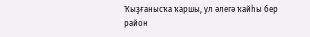Ҡыҙғанысҡа ҡаршы, ул әлегә ҡайһы бер район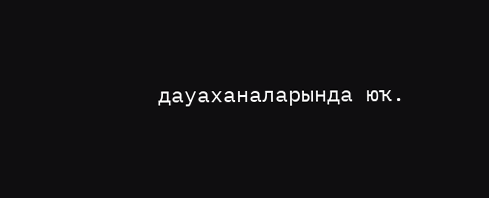дауаханаларында юҡ.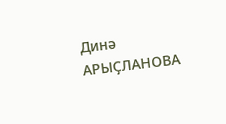Динә АРЫҪЛАНОВА